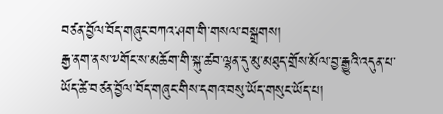བཙན་བྱོལ་བོད་གཞུང་བཀའ་ཤག་གི་གསལ་བསྒྲགས།
རྒྱ་ནག་ནས་༸གོང་ས་མཆོག་གི་སྐུ་ཚབ་ལྷན་དུ་མུ་མཐུད་གྲོས་མོལ་བྱ་རྒྱུའི་འདུན་པ་ཡོད་ཚེ་བཙན་བྱོལ་བོད་གཞུང་གིས་དགའ་བསུ་ཡོད་གསུང་ཡོད་པ།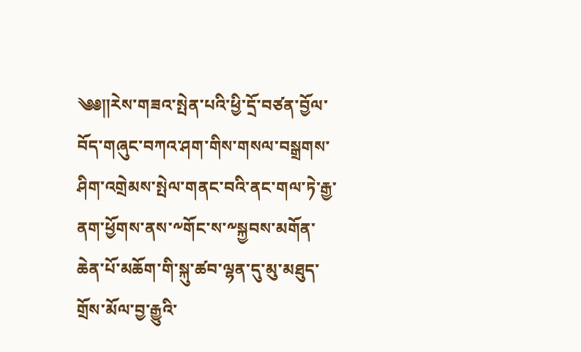༄༅༎རེས་གཟའ་སྤེན་པའི་ཕྱི་དྲོ་བཙན་བྱོལ་བོད་གཞུང་བཀའ་ཤག་གིས་གསལ་བསྒྲགས་ཤིག་འགྲེམས་སྤེལ་གནང་བའི་ནང་གལ་ཏེ་རྒྱ་ནག་ཕྱོགས་ནས་༸གོང་ས་༸སྐྱབས་མགོན་ཆེན་པོ་མཆོག་གི་སྐུ་ཚབ་ལྷན་དུ་མུ་མཐུད་གྲོས་མོལ་བྱ་རྒྱུའི་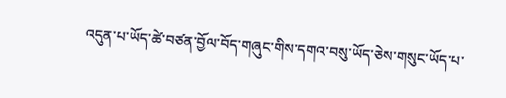འདུན་པ་ཡོད་ཚེ་བཙན་བྱོལ་བོད་གཞུང་གིས་དགའ་བསུ་ཡོད་ཅེས་གསུང་ཡོད་པ་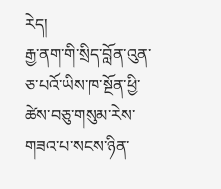རེད།
རྒྱ་ནག་གི་སྲིད་བློན་འུན་ཅ་པའོ་ཡིས་ཁ་སྔོན་ཕྱི་ཚེས་བཅུ་གསུམ་རེས་གཟའ་པ་སངས་ཉིན་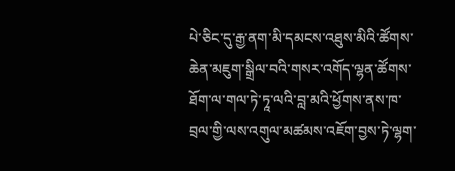པེ་ཅིང་དུ་རྒྱ་ནག་མི་དམངས་འཐུས་མིའི་ཚོགས་ཆེན་མཇུག་སྒྲིལ་བའི་གསར་འགོད་ལྷན་ཚོགས་ཐོག་ལ་གལ་ཏེ་ཏཱ་ལའི་བླ་མའི་ཕྱོགས་ནས་ཁ་བྲལ་གྱི་ལས་འགུལ་མཚམས་འཇོག་བྱས་ཏེ་ལྷག་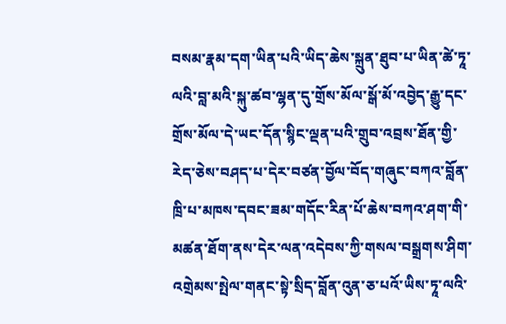བསམ་རྣམ་དག་ཡིན་པའི་ཡིད་ཆེས་སྐྲུན་ཐུབ་པ་ཡིན་ཚེ་ཏཱ་ལའི་བླ་མའི་སྐུ་ཚབ་ལྷན་དུ་གྲོས་མོལ་སྒོ་མོ་འབྱེད་རྒྱུ་དང་གྲོས་མོལ་དེ་ཡང་དོན་སྙིང་ལྡན་པའི་གྲུབ་འབྲས་ཐོན་གྱི་རེད་ཅེས་བཤད་པ་དེར་བཙན་བྱོལ་བོད་གཞུང་བཀའ་བློན་ཁྲི་པ་མཁས་དབང་ཟམ་གདོང་རིན་པོ་ཆེས་བཀའ་ཤག་གི་མཚན་ཐོག་ནས་དེར་ལན་འདེབས་ཀྱི་གསལ་བསྒྲགས་ཤིག་འགྲེམས་སྤེལ་གནང་སྟེ་སྲིད་བློན་འུན་ཅ་པའོ་ཡིས་ཏཱ་ལའི་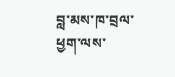བླ་མས་ཁ་བྲལ་ཕྱག་ལས་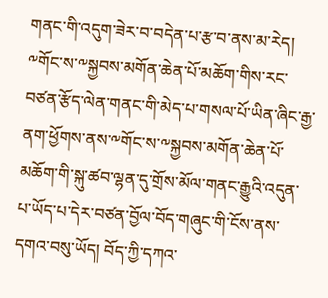གནང་གི་འདུག་ཟེར་བ་བདེན་པ་རྩ་བ་ནས་མ་རེད། ༸གོང་ས་༸སྐྱབས་མགོན་ཆེན་པོ་མཆོག་གིས་རང་བཙན་རྩོད་ལེན་གནང་གི་མེད་པ་གསལ་པོ་ཡིན་ཞིང་རྒྱ་ནག་ཕྱོགས་ནས་༸གོང་ས་༸སྐྱབས་མགོན་ཆེན་པོ་མཆོག་གི་སྐུ་ཚབ་ལྷན་དུ་གྲོས་མོལ་གནང་རྒྱུའི་འདུན་པ་ཡོད་པ་དེར་བཙན་བྱོལ་བོད་གཞུང་གི་ངོས་ནས་དགའ་བསུ་ཡོད། བོད་ཀྱི་དཀའ་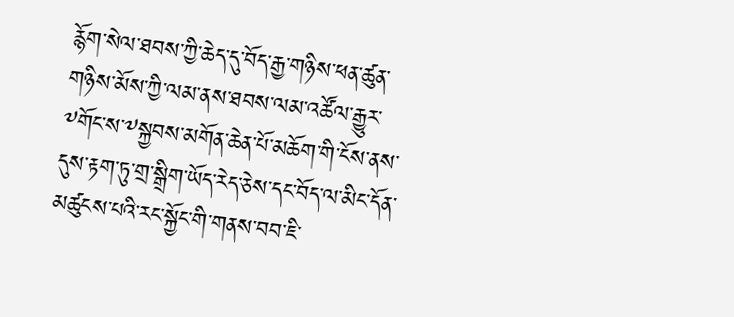རྙོག་སེལ་ཐབས་ཀྱི་ཆེད་དུ་བོད་རྒྱ་གཉིས་ཕན་ཚུན་གཉིས་མོས་ཀྱི་ལམ་ནས་ཐབས་ལམ་འཚོལ་རྒྱུར་༸གོང་ས་༸སྐྱབས་མགོན་ཆེན་པོ་མཆོག་གི་ངོས་ནས་དུས་རྟག་ཏུ་གྲ་སྒྲིག་ཡོད་རེད་ཅེས་དང་བོད་ལ་མིང་དོན་མཚུངས་པའི་རང་སྐྱོང་གི་གནས་བབ་ཇི་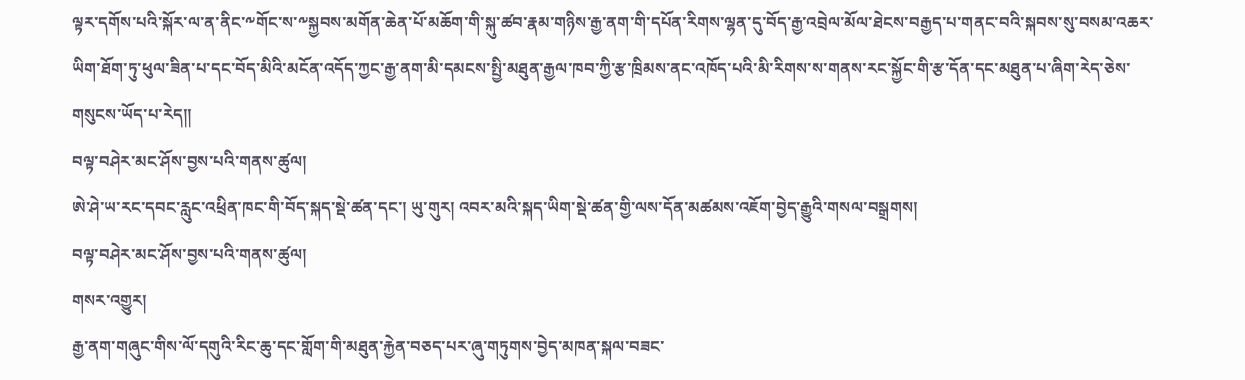ལྟར་དགོས་པའི་སྐོར་ལ་ན་ནིང་༸གོང་ས་༸སྐྱབས་མགོན་ཆེན་པོ་མཆོག་གི་སྐུ་ཚབ་རྣམ་གཉིས་རྒྱ་ནག་གི་དཔོན་རིགས་ལྷན་དུ་བོད་རྒྱ་འབྲེལ་མོལ་ཐེངས་བརྒྱད་པ་གནང་བའི་སྐབས་སུ་བསམ་འཆར་ཡིག་ཐོག་ཏུ་ཕུལ་ཟིན་པ་དང་བོད་མིའི་མངོན་འདོད་ཀྱང་རྒྱ་ནག་མི་དམངས་སྤྱི་མཐུན་རྒྱལ་ཁབ་ཀྱི་རྩ་ཁྲིམས་ནང་འཁོད་པའི་མི་རིགས་ས་གནས་རང་སྐྱོང་གི་རྩ་དོན་དང་མཐུན་པ་ཞིག་རེད་ཅེས་གསུངས་ཡོད་པ་རེད༎
བལྟ་བཤེར་མང་ཤོས་བྱས་པའི་གནས་ཚུལ།
ཨེ་ཤེ་ཡ་རང་དབང་རླུང་འཕྲིན་ཁང་གི་བོད་སྐད་སྡེ་ཚན་དང་། ཡུ་གུར། འབར་མའི་སྐད་ཡིག་སྡེ་ཚན་གྱི་ལས་དོན་མཚམས་འཇོག་བྱེད་རྒྱུའི་གསལ་བསྒྲགས།
བལྟ་བཤེར་མང་ཤོས་བྱས་པའི་གནས་ཚུལ།
གསར་འགྱུར།
རྒྱ་ནག་གཞུང་གིས་ལོ་དགུའི་རིང་ཆུ་དང་གློག་གི་མཐུན་རྐྱེན་བཅད་པར་ཞུ་གཏུགས་བྱེད་མཁན་སྐལ་བཟང་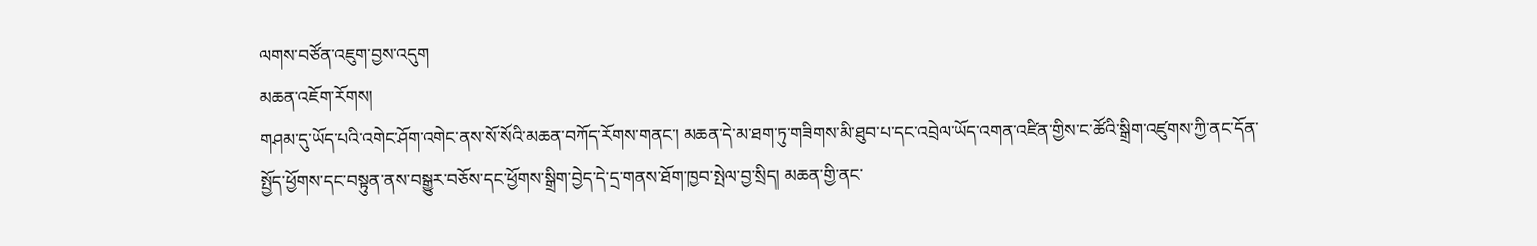ལགས་བཙོན་འཇུག་བྱས་འདུག
མཆན་འཇོག་རོགས།
གཤམ་དུ་ཡོད་པའི་འགེང་ཤོག་འགེང་ནས་སོ་སོའི་མཆན་བཀོད་རོགས་གནང་། མཆན་དེ་མ་ཐག་ཏུ་གཟིགས་མི་ཐུབ་པ་དང་འབྲེལ་ཡོད་འགན་འཛིན་གྱིས་ང་ཚོའི་སྒྲིག་འཛུགས་ཀྱི་ནང་དོན་སྤྱོད་ཕྱོགས་དང་བསྟུན་ནས་བསྒྱུར་བཅོས་དང་ཕྱོགས་སྒྲིག་བྱེད་དེ་དྲ་གནས་ཐོག་ཁྱབ་སྤེལ་བྱ་སྲིད། མཆན་གྱི་ནང་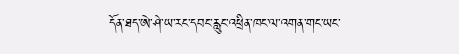དོན་ཐད་ཨེ་ཤེ་ཡ་རང་དབང་རླུང་འཕྲིན་ཁང་ལ་འགན་གང་ཡང་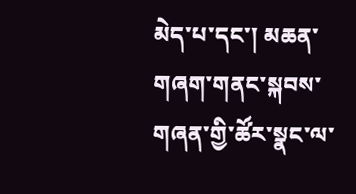མེད་པ་དང་། མཆན་གཞག་གནང་སྐབས་གཞན་གྱི་ཚོར་སྣང་ལ་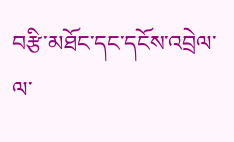བརྩི་མཐོང་དང་དངོས་འབྲེལ་ལ་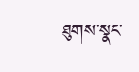ཐུགས་སྣང་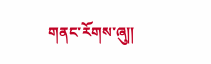གནང་རོགས་ཞུ༎